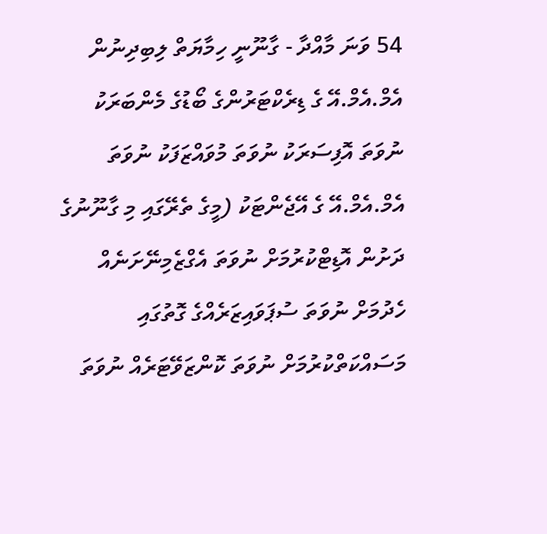54 ވަނަ މާއްދާ - ގާނޫނީ ހިމާޔަތް ލިބިދިނުން
އެމް.އެމް.އޭ ގެ ޑިރެކްޓަރުންގެ ބޯޑުގެ މެންބަރަކު ނުވަތަ އޮފިސަރަކު ނުވަތަ މުވައްޒަފަކު ނުވަތަ އެމް.އެމް.އޭ ގެ އޭޖެންޓަކު (މީގެ ތެރޭގައި މި ގާނޫނުގެ ދަށުން އޮޑިޓްކުރުމަށް ނުވަތަ އެގްޒެމިނޭށަނެއް ހެދުމަށް ނުވަތަ ސުޕަވައިޒަރެއްގެ ގޮތުގައި މަސައްކަތްކުރުމަށް ނުވަތަ ކޮންޒަވޭޓަރެއް ނުވަތަ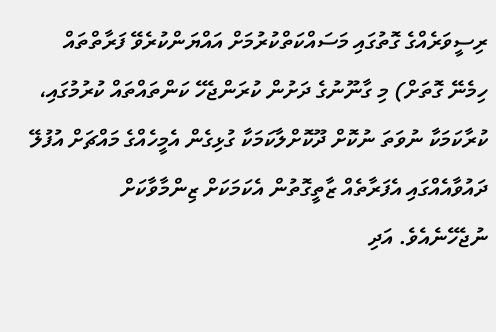ރިސީވަރެއްގެ ގޮތުގައި މަސައްކަތްކުރުމަށް އައްޔަންކުރެވޭ ފަރާތްތައް ހިމެނޭ ގޮތަށް) މި ގާނޫނުގެ ދަށުން ކުރަންޖެހޭ ކަންތައްތައް ކުރުމުގައި، ކުރާކަމަކާ ނުވަތަ ނުކޮށް ދޫކޮށްލާކަމަކާ ގުޅިގެން އެމީހެއްގެ މައްޗަށް އުފުލޭ ދައުވާއެއްގައި އެފަރާތެއް ޒާތީގޮތުން އެކަމަކަށް ޒިންމާވާކަށް ނުޖެހޭނެއެވެ. އަދި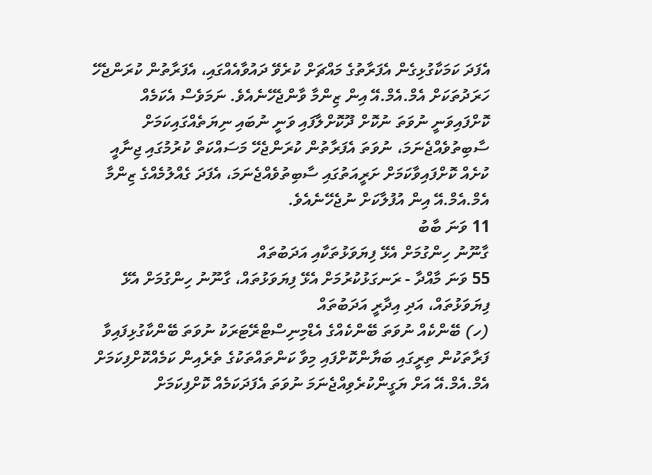އެފަދަ ކަމަކާގުޅިގެން އެފަރާތުގެ މައްޗަށް ކުރެވޭ ދައުވާއެއްގައި، އެފަރާތުން ކުރަންޖެހޭ ހަރަދުތަކަށް އެމް.އެމް.އޭ އިން ޒިންމާ ވާންޖެހޭނެއެވެ. ނަމަވެސް އެކަމެއް ކޮށްފައިވަނީ ނުވަތަ ނުކޮށް ދޫކޮށްލާފައި ވަނީ ނުބައި ނިޔަތެއްގައިކަމަށް ސާބިތުވެއްޖެނަމަ، ނުވަތަ އެފަރާތުން ކުރަންޖެހޭ މަސައްކަތް ކުރުމުގައި ޖިނާއީ ކުށެއް ކޮށްފައިވާކަމަށް ށަރީއަތުގައި ސާބިތުވެއްޖެނަމަ، އެފަދަ ގެއްލުމެއްގެ ޒިންމާ އެމް.އެމް.އޭ އިން އުފުލާކަށް ނުޖެހޭނެއެވެ.
11 ވަނަ ބާބު
ގާނޫނު ހިންގުމަށް އެޅޭ ފިޔަވަޅުތަކާއި އަދަބުތައް
55 ވަނަ މާއްދާ - ރަނގަޅުކުރުމަށް އެޅޭ ފިޔަވަޅުތައް، ގާނޫނު ހިންގުމަށް އެޅޭ ފިޔަވަޅުތައް، އަދި އިދާރީ އަދަބުތައް
(ހ) ބޭންކެއް ނުވަތަ ބޭންކެއްގެ އެޑްމިނިސްޓްރޭޓަރަކު ނުވަތަ ބޭންކާގުޅިފައިވާ ފަރާތަކުން ތިރީގައި ބަޔާންކޮށްފައި މިވާ ކަންތައްތަކުގެ ތެރެއިން ކަމެއްކޮށްފިކަމަށް އެމް.އެމް.އޭ އަށް ޔަގީންކުރެވިއްޖެނަމަ ނުވަތަ އެފަދަކަމެއް ކޮށްފިކަމަށް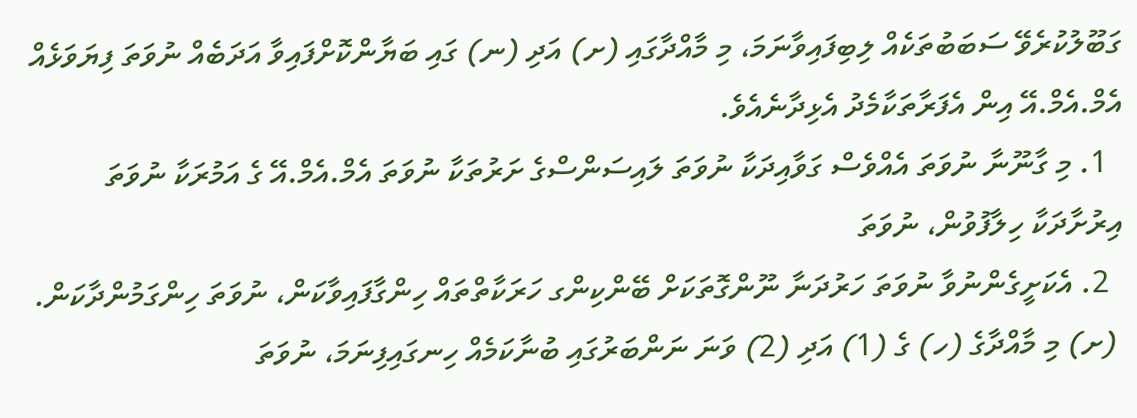ގަބޫލުކުރެވޭ ސަބަބުތަކެއް ލިބިފައިވާނަމަ، މި މާއްދާގައި (ށ) އަދި (ނ) ގައި ބަޔާންކޮށްފައިވާ އަދަބެއް ނުވަތަ ފިޔަވަޅެއް އެމް.އެމް.އޭ އިން އެފަރާތަކާމެދު އެޅިދާނެއެވެ.
  1. މި ގާނޫނާ ނުވަތަ އެއްވެސް ގަވާއިދަކާ ނުވަތަ ލައިސަންސްގެ ށަރުތަކާ ނުވަތަ އެމް.އެމް.އޭ ގެ އަމުރަކާ ނުވަތަ އިރުށާދަކާ ހިލާފުވުން، ނުވަތަ
  2. އެކަށީގެންނުވާ ނުވަތަ ހަރުދަނާ ނޫންގޮތަކަށް ބޭންކިންގ ހަރަކާތްތައް ހިންގާފައިވާކަން، ނުވަތަ ހިންގަމުންދާކަން.
 (ށ) މި މާއްދާގެ (ހ) ގެ (1) އަދި (2) ވަނަ ނަންބަރުގައި ބުނާކަމެއް ހިނގައިފިނަމަ، ނުވަތަ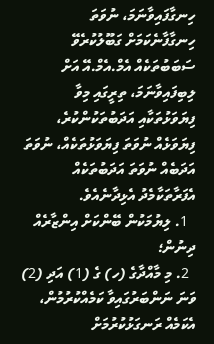ހިނގާފައިވާނަމަ، ނުވަތަ ހިނގާފާނެކަމަށް ގަބޫލުކުރެވޭ ސަބަބުތަކެއް އެމް.އެމް.އޭ އަށް ލިބިފައިވާނަމަ، ތިރީގައި މިވާ ފިޔަވަޅުތަކާއި އަދަބުތަކުންކުރެ، ފިޔަވަޅެއް ނުވަތަ ފިޔަވަޅުތަކެއް، ނުވަތަ އަދަބެއް ނުވަތަ އަދަބުތަކެއް އެފަރާތަކާމެދު އެޅިދާނެއެވެ.
  1. ލިޔުމަކުން ބޭންކަށް އިންޒާރެއް ދިނުން؛
  2. މި މާއްދާގެ (ހ) ގެ (1) އަދި (2) ވަނަ ނަންބަރުގައިވާ ކަމެއްކުރުމުން، އެކަމެއް ރަނގަޅުކުރުމަށް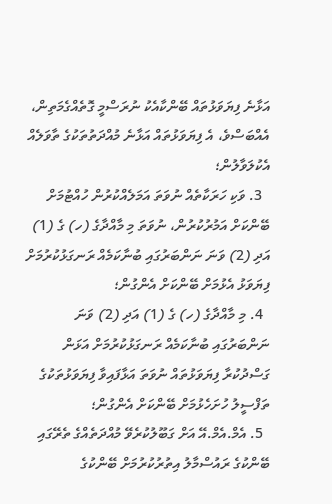އަޅާނެ ފިޔަވަޅުތައް ބޭންކާއެކު ނުރަސްމީ ގޮތެއްގެމަތިން، އެއްބަސްވެ، އެ ފިޔަވަޅުތައް އަޅާނެ މުއްދަތުތަކުގެ ތާވަލެއް އެކުލަވާލުން؛
  3. ވަކި ހަރަކާތެއް ނުވަތަ އަމަލެއްކުރުން ހުއްޓުމަށް ބޭންކަށް އަމުރުކުރުން، ނުވަތަ މި މާއްދާގެ (ހ) ގެ (1) އަދި (2) ވަނަ ނަންބަރުގައި ބުނާކަމެއް ރަނގަޅުކުރުމަށް ފިޔަވަޅު އެޅުމަށް ބޭންކަށް އެންގުން؛
  4. މި މާއްދާގެ (ހ) ގެ (1) އަދި (2) ވަނަ ނަންބަރުގައި ބުނާކަމެއް ރަނގަޅުކުރުމަށް އަޅަން ގަސްދުކުރާ ފިޔަވަޅުތައް ނުވަތަ އަޅާފައިވާ ފިޔަވަޅުތަކުގެ ތަފްސީލު ހުށަހެޅުމަށް ބޭންކަށް އެންގުން؛
  5. އެމް.އެމް.އޭ އަށް ގަބޫލުކުރެވޭ މުއްދަތެއްގެ ތެރޭގައި ބޭންކުގެ ރައުސްމާލު އިތުރުކުރުމަށް ބޭންކުގެ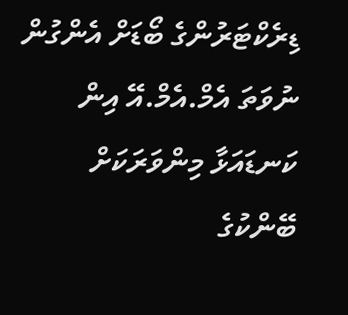ޑިރެކްޓަރުންގެ ބޯޑަށް އެންގުން ނުވަތަ އެމް.އެމް.އޭ އިން ކަނޑައަޅާ މިންވަރަކަށް ބޭންކުގެ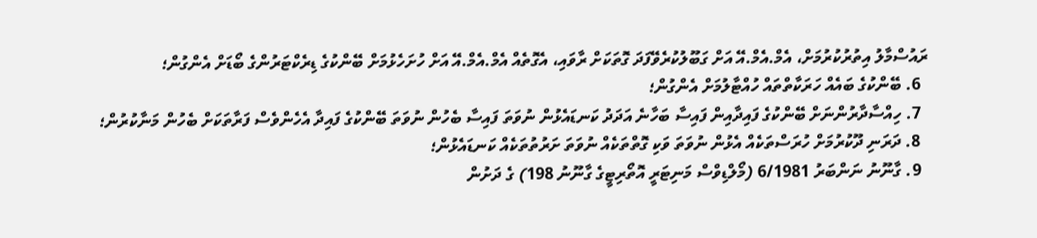ރައުސްމާލު އިތުރުކުރުމަށް، އެމް.އެމް.އޭ އަށް ގަބޫލުކުރެވޭފަދަ ގޮތަކަށް ރާވައި، އެގޮތެއް އެމް.އެމް.އޭ އަށް ހުށަހެޅުމަށް ބޭންކުގެ ޑިރެކްޓަރުންގެ ބޯޑަށް އެންގުން؛
  6. ބޭންކުގެ ބައެއް ހަރަކާތްތައް ހުއްޓާލުމަށް އެންގުން؛
  7. ހިއްސާދާރުންނަށް ބޭންކުގެ ފައިދާއިން ފައިސާ ބަހާނެ އަދަދު ކަނޑައެޅުން ނުވަތަ ފައިސާ ބެހުން ނުވަތަ ބޭންކުގެ ފައިދާ އެހެންވެސް ފަރާތަކަށް ބެހުން މަނާކުރުން؛
  8. ދަރަނި ދޫކުރުމަށް ހުރަސްތަކެއް އެޅުން ނުވަތަ ވަކި ގޮތްތަކެއް ނުވަތަ ށަރުތުތަކެއް ކަނޑައެޅުން؛
  9. ގާނޫނު ނަންބަރު 6/1981 (މޯލްޑިވްސް މަނިޓަރީ އޮތޯރިޓީގެ ގާނޫނު 198) ގެ ދަށުން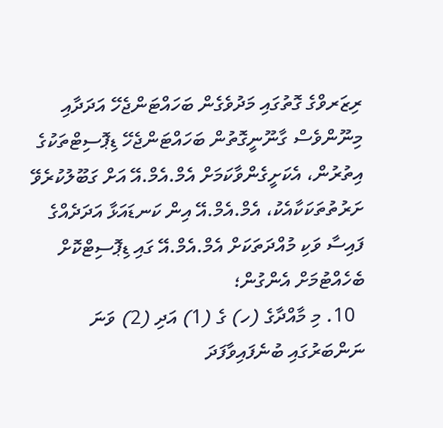ރިޒަރވްގެ ގޮތުގައި މަދުވެގެން ބަހައްޓަންޖެހޭ އަދަދާއި މިނޫންވެސް ގާނޫނީގޮތުން ބަހައްޓަންޖެހޭ ޑިޕޮސިޓްތަކުގެ އިތުރުން، އެކަށީގެންވާކަމަށް އެމް.އެމް.އޭ އަށް ގަބޫލުކުރެވޭ ށަރުތުތަކަކާއެކު، އެމް.އެމް.އޭ އިން ކަނޑައަޅާ އަދަދެއްގެ ފައިސާ ވަކި މުއްދަތަކަށް އެމް.އެމް.އޭ ގައި ޑިޕޮސިޓްކޮށް ބެހެއްޓުމަށް އެންގުން؛
  10. މި މާއްދާގެ (ހ) ގެ (1) އަދި (2) ވަނަ ނަންބަރުގައި ބުނެފައިވާފަދަ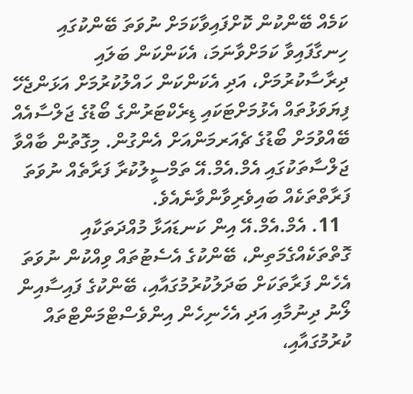ކަމެއް ބޭންކުން ކޮށްފައިވާކަމަށް ނުވަތަ ބޭންކުގައި ހިނގާފައިވާ ކަމަށްވާނަމަ، އެކަންކަން ބަލައި ދިރާސާކުރުމަށް، އަދި އެކަންކަން ހައްލުކުރުމަށް އަޅަންޖެހޭ ފިޔަވަޅުތައް އެޅުމަށްޓަކައި ޑިރެކްޓަރުންގެ ބޯޑުގެ ޖަލްސާއެއް ބޭއްވުމަށް ބޯޑުގެ ޗެއަރމަންއަށް އެންގުން. މިގޮތުން ބާއްވާ ޖަލްސާތަކުގައި އެމް.އެމް.އޭ ތަމްސީލުކުރާ ފަރާތެއް ނުވަތަ ފަރާތްތަކެއް ބައިވެރިވާންވާނެއެވެ.
  11. އެމް.އެމް.އޭ އިން ކަނޑައަޅާ މުއްދަތަކާއި ގޮތްތަކެއްގެމަތިން، ބޭންކުގެ އެސެޓުތައް ވިއްކުން ނުވަތަ އެހެން ފަރާތަކަށް ބަދަލުކުރުމުގައާއި، ބޭންކުގެ ފައިސާއިން ލޯނު ދިނުމާއި އަދި އެހެނިހެން އިންވެސްޓްމަންޓްތައް ކުރުމުގައާއި،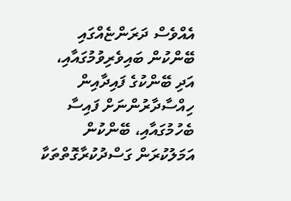އެއްވެސް ދަރަންޏެއްގައި ބޭންކުން ބައިވެރިވުމުގައާއި، އަދި ބޭންކުގެ ފައިދާއިން ހިއްސާދާރުންނަށް ފައިސާ ބެހުމުގައާއި، ބޭންކުން އަމަލުކުރަން ގަސްދުކުރާގޮތްތަކާ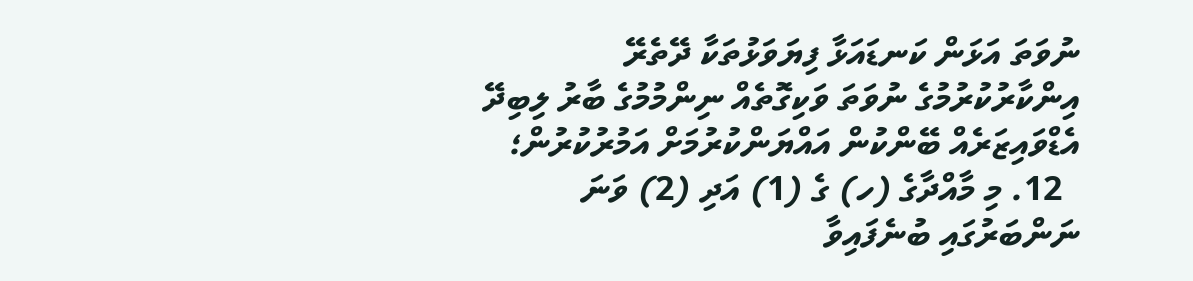ނުވަތަ އަޅަން ކަނޑައަޅާ ފިޔަވަޅުތަކާ ދޭތެރޭ އިންކާރުކުރުމުގެ ނުވަތަ ވަކިގޮތެއް ނިންމުމުގެ ބާރު ލިބިދޭ އެޑްވައިޒަރެއް ބޭންކުން އައްޔަންކުރުމަށް އަމުރުކުރުން؛
  12. މި މާއްދާގެ (ހ) ގެ (1) އަދި (2) ވަނަ ނަންބަރުގައި ބުނެފައިވާ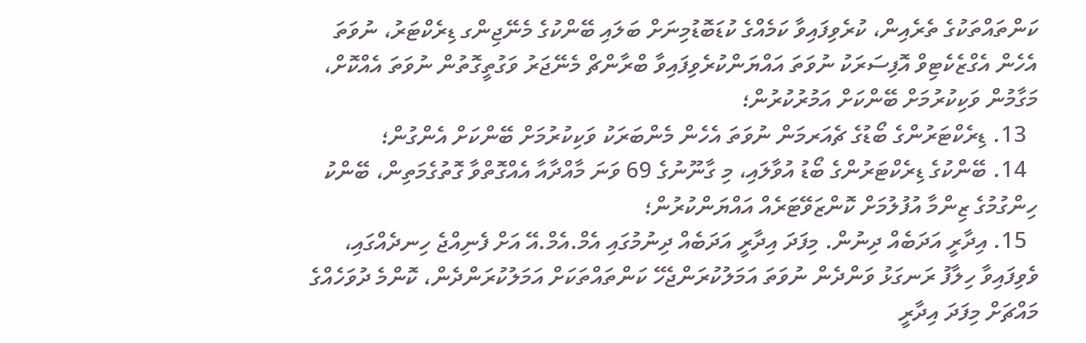ކަންތައްތަކުގެ ތެރެއިން، ކުރެވިފައިވާ ކަމެއްގެ ކުޑަބޮޑުމިނަށް ބަލައި ބޭންކުގެ މެނޭޖިންގ ޑިރެކްޓަރު، ނުވަތަ އެހެން އެގްޒެކެޓިވް އޮފިސަރަކު ނުވަތަ އައްޔަންކުރެވިފައިވާ ބްރާންޗް މެނޭޖަރު ވަގުތީގޮތުން ނުވަތަ އެއްކޮށް، މަގާމުން ވަކިކުރުމަށް ބޭންކަށް އަމުރުކުރުން؛
  13. ޑިރެކްޓަރުންގެ ބޯޑުގެ ޗެއަރމަން ނުވަތަ އެހެން މެންބަރަކު ވަކިކުރުމަށް ބޭންކަށް އެންގުން؛
  14. ބޭންކުގެ ޑިރެކްޓަރުންގެ ބޯޑު އުވާލައި، މި ގާނޫނުގެ 69 ވަނަ މާއްދާއާ އެއްގޮތްވާ ގޮތުގެމަތިން، ބޭންކު ހިންގުމުގެ ޒިންމާ އުފުލުމަށް ކޮންޒަވޭޓަރެއް އައްޔަންކުރުން؛
  15. އިދާރީ އަދަބެއް ދިނުން. މިފަދަ އިދާރީ އަދަބެއް ދިނުމުގައި އެމް.އެމް.އޭ އަށް ފެނިއްޖެ ހިނދެއްގައި، ވެވިފައިވާ ހިލާފު ރަނގަޅު ވަންދެން ނުވަތަ އަމަލުކުރަންޖެހޭ ކަންތައްތަކަށް އަމަލުކުރަންދެން، ކޮންމެ ދުވަހެއްގެ މައްޗަށް މިފަދަ އިދާރީ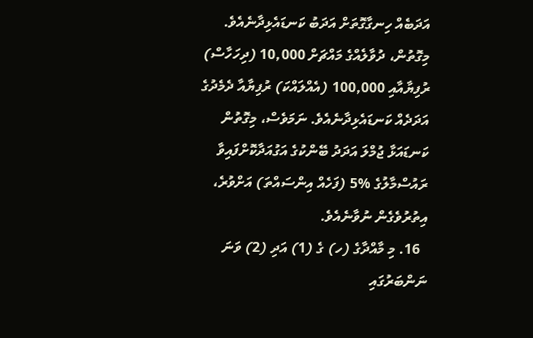އަދަބެއް ހިނގާގޮތަށް އަދަބު ކަނޑައެޅިދާނެއެވެ. މިގޮތުން، ދުވާލެއްގެ މައްޗަށް 10,000 (ދިހަހާސް) ރުފިޔާއާއި 100,000 (އެއްލައްކަ) ރުފިޔާއާ ދެމެދުގެ އަދަދެއް ކަނޑައެޅިދާނެއެވެ. ނަމަވެސް، މިގޮތުން ކަނޑައަޅާ ޖުމްލަ އަދަދު ބޭންކުގެ އަގުއަދާކޮށްފައިވާ ރައުސްމާލުގެ %5 (ފަހެއް އިންސައްތަ) އަށްވުރެ، އިތުރުވެގެން ނުވާނެއެވެ.
  16. މި މާއްދާގެ (ހ) ގެ (1) އަދި (2) ވަނަ ނަންބަރުގައި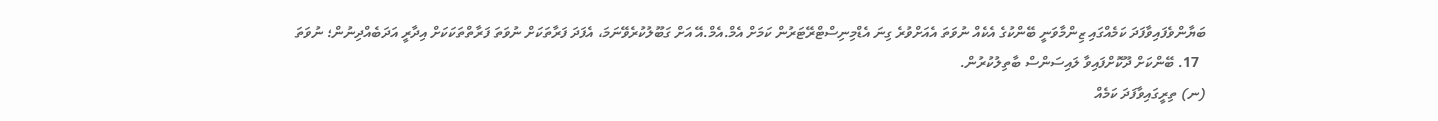ބަޔާންވެފައިވާފަދަ ކަމެއްގައި ޒިންމާވަނީ ބޭންކުގެ އެކެއް ނުވަތަ އެއަށްވުރެ ގިނަ އެޑްމިނިސްޓްރޭޓަރުން ކަމަށް އެމް.އެމް.އޭ އަށް ގަބޫލުކުރެވޭނަމަ، އެފަދަ ފަރާތަކަށް ނުވަތަ ފަރާތްތަކަކަށް އިދާރީ އަދަބެއްދިނުން؛ ނުވަތަ
  17. ބޭންކަށް ދޫކޮށްފައިވާ ލައިސަންސް ބާތިލުކުރުން.
(ނ) ތިރީގައިވާފަދަ ކަމެއް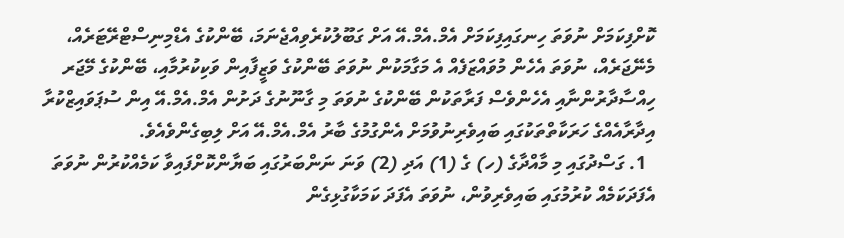ކޮށްފިކަމަށް ނުވަތަ ހިނގައިފިކަމަށް އެމް.އެމް.އޭ އަށް ގަބޫލުކުރެވިއްޖެނަމަ، ބޭންކުގެ އެޑްމިނިސްޓްރޭޓަރެއް، މެނޭޖަރެއް، ނުވަތަ އެހެން މުވައްޒަފެއް އެ މަގާމަކުން ނުވަތަ ބޭންކުގެ ވަޒީފާއިން ވަކިކުރުމާއި، ބޭންކުގެ މޭޖަރ ހިއްސާދާރުންނާއި އެހެންވެސް ފަރާތަކުން ބޭންކުގެ ނުވަތަ މި ގާނޫނުގެ ދަށުން އެމް.އެމް.އޭ އިން ސުޕަވައިޒްކުރާ އިދާރާއެއްގެ ހަރަކާތްތަކުގައި ބައިވެރިނުވުމަށް އެންގުމުގެ ބާރު އެމް.އެމް.އޭ އަށް ލިބިގެންވެއެވެ.
  1. ގަސްދުގައި މި މާއްދާގެ (ހ) ގެ (1) އަދި (2) ވަނަ ނަންބަރުގައި ބަޔާންކޮށްފައިވާ ކަމެއްކުރުން ނުވަތަ އެފަދަކަމެއް ކުރުމުގައި ބައިވެރިވުން، ނުވަތަ އެފަދަ ކަމަކާގުޅިގެން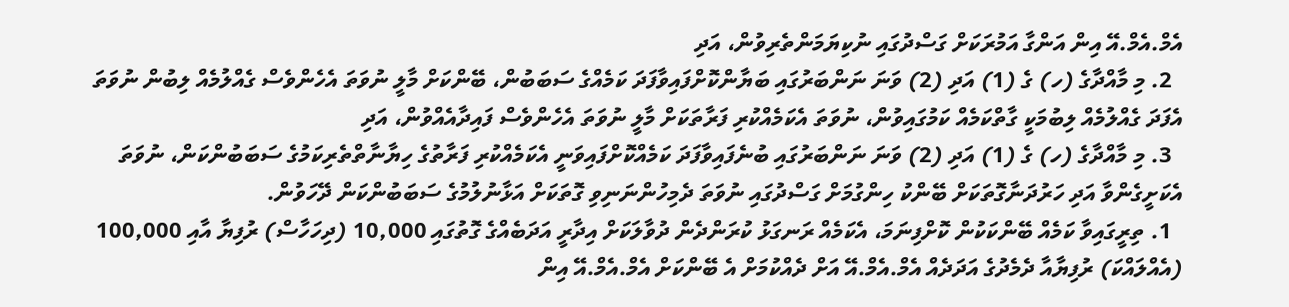އެމް.އެމް.އޭ އިން އަންގާ އަމުރަކަށް ގަސްދުގައި ނުކިޔަމަންތެރިވުން، އަދި
  2. މި މާއްދާގެ (ހ) ގެ (1) އަދި (2) ވަނަ ނަންބަރުގައި ބަޔާންކޮށްފައިވާފަދަ ކަމެއްގެ ސަބަބުން، ބޭންކަށް މާލީ ނުވަތަ އެހެންވެސް ގެއްލުމެއް ލިބުން ނުވަތަ އެފަދަ ގެއްލުމެއް ލިބުމަކީ ގާތްކަމެއް ކަމުގައިވުން، ނުވަތަ އެކަމެއްކުރި ފަރާތަކަށް މާލީ ނުވަތަ އެހެންވެސް ފައިދާއެއްވުން، އަދި
  3. މި މާއްދާގެ (ހ) ގެ (1) އަދި (2) ވަނަ ނަންބަރުގައި ބުނެފައިވާފަދަ ކަމެއްކޮށްފައިވަނީ އެކަމެއްކުރި ފަރާތުގެ ހިޔާނާތްތެރިކަމުގެ ސަބަބުންކަން، ނުވަތަ އެކަށީގެންވާ އަދި ހަރުދަނާގޮތަކަށް ބޭންކު ހިންގުމަށް ގަސްދުގައި ނުވަތަ ދެމިހުންނަނިވި ގޮތަކަށް އަޅާނުލުމުގެ ސަބަބުންކަން ދޭހަވުން.
  1. ތިރީގައިވާ ކަމެއް ބޭންކަކުން ކޮށްފިނަމަ، އެކަމެއް ރަނގަޅު ކުރަންދެން ދުވާލަކަށް އިދާރީ އަދަބެއްގެ ގޮތުގައި 10,000 (ދިހަހާސް) ރުފިޔާ އާއި 100,000 (އެއްލައްކަ) ރުފިޔާއާ ދެމެދުގެ އަދަދެއް އެމް.އެމް.އޭ އަށް ދެއްކުމަށް އެ ބޭންކަށް އެމް.އެމް.އޭ އިން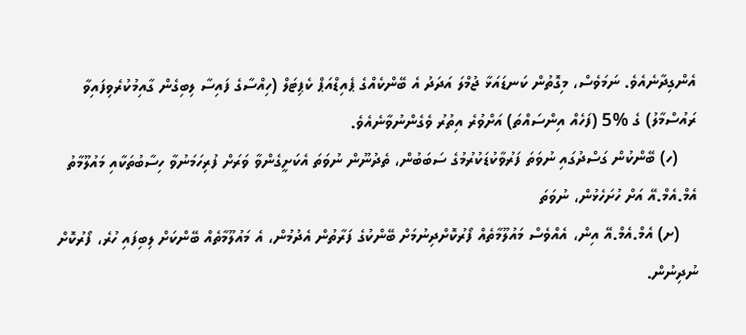އެންގިދާނެއެވެ. ނަމަވެސް، މިގޮތުން ކަނޑައަޅާ ޖުމްލަ އަދަދު އެ ބޭންކެއްގެ ޕެއިޑްއަޕް ކެޕިޓަލް (ހިއްސާގެ ފައިސާ ލިބިގެން ގާއިމުކުރެވިފައިވާ ރައުސްމާލު) ގެ %5 (ފަހެއް އިންސައްތަ) އަށްވުރެ އިތުރު ވެގެންނުވާނެއެވެ.
    (ހ) ބޭންކުން ގަސްދުގައި ނުވަތަ ފަރުވާކުޑަކުރުމުގެ ސަބަބުން، ތެދުނޫން ނުވަތަ އެކަށީގެންވާ ވަރަށް ފުރިހަމަނުވާ ހިސާބުތަކާއި މައުލޫމާތު އެމް.އެމް.އޭ އަށް ހުށަހެޅުން، ނުވަތަ
    (ށ) އެމް.އެމް.އޭ އިން، އެއްވެސް މައުލޫމާތެއް ފޯރުކޮށްދިނުމަށް ބޭންކުގެ ފަރާތުން އެދުމުން، އެ މައުލޫމާތެއް ބޭންކަށް ލިބިފައި ހުރެ، ފޯރުކޮށް ނުދިނުން.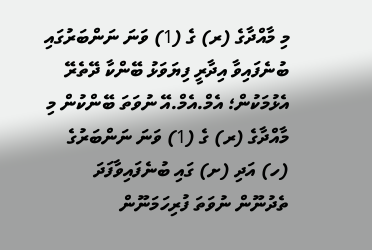މި މާއްދާގެ (ރ) ގެ (1) ވަނަ ނަންބަރުގައި ބުނެފައިވާ އިދާރީ ފިޔަވަޅު ބޭންކާ ދޭތެރޭ އެޅުމަކުން؛ އެމް.އެމް.އޭ ނުވަތަ ބޭންކުން މި މާއްދާގެ (ރ) ގެ (1) ވަނަ ނަންބަރުގެ (ހ) އަދި (ށ) ގައި ބުނެފައިވާފަދަ ތެދުނޫން ނުވަތަ ފުރިހަމަނޫން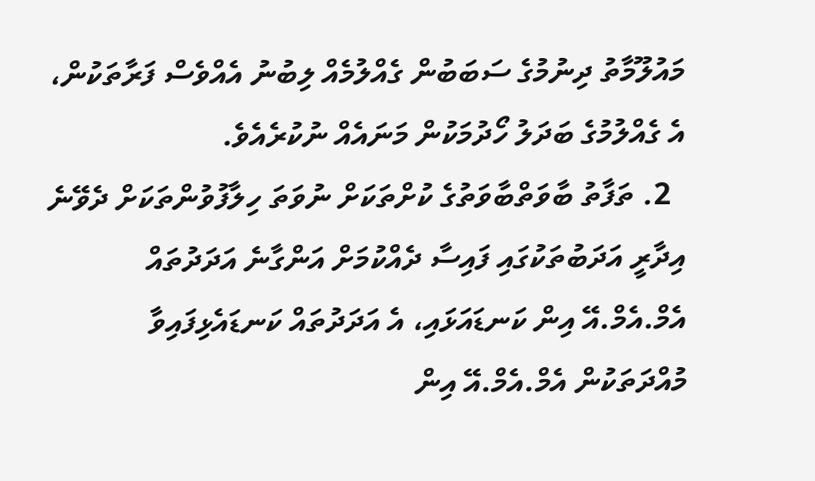މައުލޫމާތު ދިނުމުގެ ސަބަބުން ގެއްލުމެއް ލިބުނު އެއްވެސް ފަރާތަކުން، އެ ގެއްލުމުގެ ބަދަލު ހޯދުމަކުން މަނައެއް ނުކުރެއެވެ.
  2. ތަފާތު ބާވަތްބާވަތުގެ ކުށްތަކަށް ނުވަތަ ހިލާފުވުންތަކަށް ދެވޭނެ އިދާރީ އަދަބުތަކުގައި ފައިސާ ދެއްކުމަށް އަންގާނެ އަދަދުތައް އެމް.އެމް.އޭ އިން ކަނޑައަޅައި، އެ އަދަދުތައް ކަނޑައެޅިފައިވާ މުއްދަތަކުން އެމް.އެމް.އޭ އިން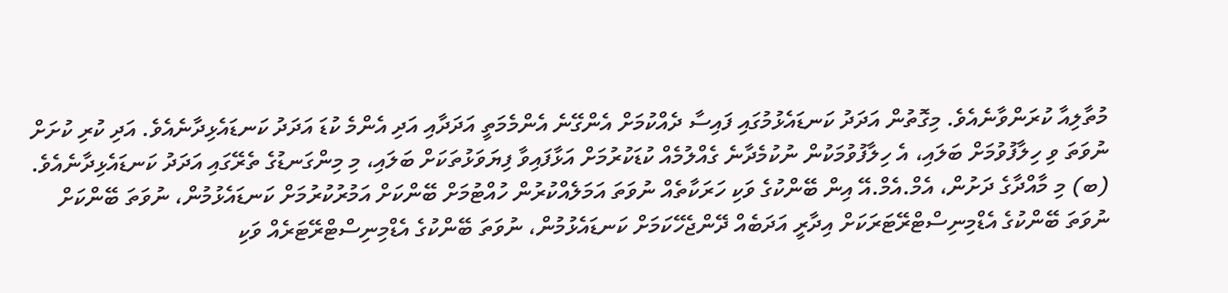މުތާލިއާ ކުރަންވާނެއެވެ. މިގޮތުން އަދަދު ކަނޑައެޅުމުގައި ފައިސާ ދެއްކުމަށް އެންގޭނެ އެންމެމަތީ އަދަދާއި އަދި އެންމެ ކުޑަ އަދަދު ކަނޑައެޅިދާނެއެވެ. އަދި ކުރި ކުށަށް ނުވަތަ ވި ހިލާފުވުމަށް ބަލައި، އެ ހިލާފުވުމަކުން ނުކުމެދާނެ ގެއްލުމެއް ކުޑަކުރުމަށް އަޅާފައިވާ ފިޔަވަޅުތަކަށް ބަލައި، މި މިންގަނޑުގެ ތެރޭގައި އަދަދު ކަނޑައެޅިދާނެއެވެ.
(ބ) މި މާއްދާގެ ދަށުން، އެމް.އެމް.އޭ އިން ބޭންކުގެ ވަކި ހަރަކާތެއް ނުވަތަ އަމަލެއްކުރުން ހުއްޓުމަށް ބޭންކަށް އަމުރުކުރުމަށް ކަނޑައެޅުމުން، ނުވަތަ ބޭންކަށް ނުވަތަ ބޭންކުގެ އެޑްމިނިސްޓްރޭޓަރަކަށް އިދާރީ އަދަބެއް ދޭންޖެހޭކަމަށް ކަނޑައެޅުމުން، ނުވަތަ ބޭންކުގެ އެޑްމިނިސްޓްރޭޓަރެއް ވަކި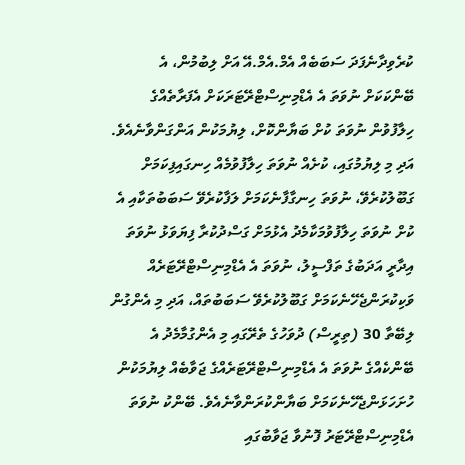ކުރެވިދާނެފަދަ ސަބަބެއް އެމް.އެމް.އޭ އަށް ލިބުމުން، އެ ބޭންކަކަށް ނުވަތަ އެ އެޑްމިނިސްޓްރޭޓަރަކަށް އެފަރާތެއްގެ ހިލާފުވުން ނުވަތަ ކުށް ބަޔާންކޮށް، ލިޔުމަކުން އަންގަންވާނެއެވެ. އަދި މި ލިޔުމުގައި، ކުށެއް ނުވަތަ ހިލާފުވުމެއް ހިނގައިފިކަމަށް ގަބޫލުކުރެވޭ، ނުވަތަ ހިނގާފާނެކަމަށް ލަފާކުރެވޭ ސަބަބުތަކާއި އެ ކުށް ނުވަތަ ހިލާފުވުމަކާމެދު އެޅުމަށް ގަސްދުކުރާ ފިޔަވަޅު ނުވަތަ އިދާރީ އަދަބުގެ ތަފްސީލު، ނުވަތަ އެ އެޑްމިނިސްޓްރޭޓަރެއް ވަކިކުރަންޖެހޭނެކަމަށް ގަބޫލުކުރެވޭ ސަބަބުތައް، އަދި މި އެންގުން ލިބޭތާ 30 (ތިރީސް) ދުވަހުގެ ތެރޭގައި މި އެންގުމާމެދު އެ ބޭންކެއްގެ ނުވަތަ އެ އެޑްމިނިސްޓްރޭޓަރެއްގެ ޖަވާބެއް ލިޔުމަކުން ހުށަހަޅަންޖެހޭނެކަމަށް ބަޔާންކުރަންވާނެއެވެ. ބޭންކު ނުވަތަ އެޑްމިނިސްޓްރޭޓަރު ފޮނުވާ ޖަވާބުގައި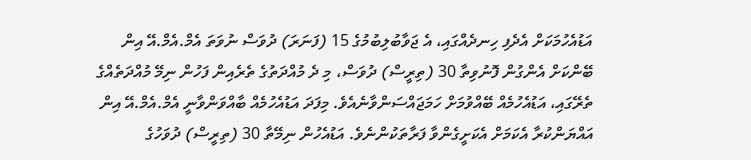އަޑުއެހުމަކަށް އެދެފި ހިނދެއްގައި، އެ ޖަވާބުލިބުމުގެ 15 (ފަނަރަ) ދުވަސް ނުވަތަ އެމް.އެމް.އޭ އިން ބޭންކަށް އެންގުން ފޮނުވިތާ 30 (ތިރީސް) ދުވަސް، މި ދެ މުއްދަތުގެ ތެރެއިން ފަހުން ނިމޭ މުއްދަތެއްގެ ތެރޭގައި، އަޑުއެހުމެއް ބޭއްވުމަށް ހަމަޖައްސަންވާނެއެވެ. މިފަދަ އަޑުއެހުމެއް ބާއްވަންވާނީ އެމް.އެމް.އޭ އިން އައްޔަންކުރާ އެކަމަށް އެކަށީގެންވާ ފަރާތަކުންނެވެ. އަޑުއެހުން ނިމޭތާ 30 (ތިރީސް) ދުވަހުގެ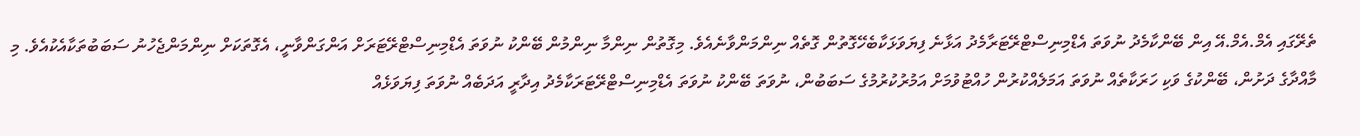ތެރޭގައި އެމް.އެމް.އޭ އިން ބޭންކާމެދު ނުވަތަ އެޑްމިނިސްޓްރޭޓަރާމެދު އަޅާނެ ފިޔަވަޅަކާބެހޭގޮތުން ގޮތެއް ނިންމަންވާނެއެވެ. މިގޮތުން ނިންމާ ނިންމުން ބޭންކު ނުވަތަ އެޑްމިނިސްޓްރޭޓަރަށް އަންގަންވާނީ، އެގޮތަކަށް ނިންމަންޖެހުނު ސަބަބުތަކާއެކުއެވެ. މި މާއްދާގެ ދަށުން، ބޭންކުގެ ވަކި ހަރަކާތެއް ނުވަތަ އަމަލެއްކުރުން ހުއްޓުވުމަށް އަމުރުކުރުމުގެ ސަބަބުން، ނުވަތަ ބޭންކު ނުވަތަ އެޑްމިނިސްޓްރޭޓަރަކާމެދު އިދާރީ އަދަބެއް ނުވަތަ ފިޔަވަޅެއް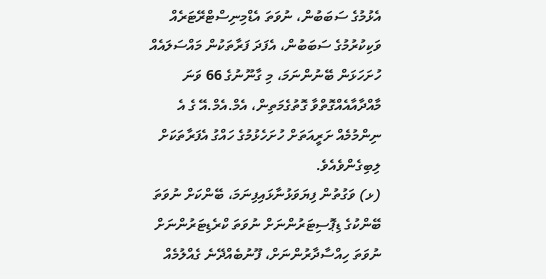އެޅުމުގެ ސަބަބުން، ނުވަތަ އެޑްމިނިސްޓްރޭޓަރެއް ވަކިކުރުމުގެ ސަބަބުން، އެފަދަ ފަރާތަކުން މައްސަލައެއް ހުށަހަޅަން ބޭނުންނަމަ، މި ގާނޫނުގެ 66 ވަނަ މާއްދާއާއެއްގޮތްވާ ގޮތުގެމަތިން، އެމް.އެމް.އޭ ގެ އެ ނިންމުމެއް ށަރީއަތަށް ހުށަހެޅުމުގެ ހައްގު އެފަރާތަކަށް ލިބިގެންވެއެވެ.
(ޅ) ވަގުތުން ފިޔަވަޅުނާޅައިފިނަމަ، ބޭންކަށް ނުވަތަ ބޭންކުގެ ޑިޕޮސިޓަރުންނަށް ނުވަތަ ކްރެޑިޓަރުންނަށް ނުވަތަ ހިއްސާދާރުންނަށް، ފޫނުބެއްދޭނެ ގެއްލުމެއް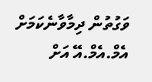ވަގުތުން ދިމާވާނެކަމަށް އެމް.އެމް.އޭ އަށް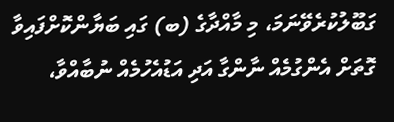ގަބޫލުކުރެވޭނަމަ، މި މާއްދާގެ (ބ) ގައި ބަޔާންކޮށްފައިވާ ގޮތަށް އެންގުމެއް ނާންގާ އަދި އަޑުއެހުމެއް ނުބާއްވާ،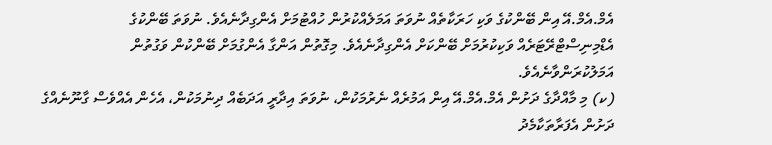އެމް.އެމް.އޭ އިން ބޭންކުގެ ވަކި ހަރަކާތެއް ނުވަތަ އަމަލެއްކުރުން ހުއްޓުމަށް އެންގިދާނެއެވެ. ނުވަތަ ބޭންކުގެ އެޑްމިނިސްޓްރޭޓަރެއް ވަކިކުރުމަށް ބޭންކަށް އެންގިދާނެއެވެ. މިގޮތުން އަންގާ އެންގުމަށް ބޭންކުން ވަގުތުން އަމަލުކުރަންވާނެއެވެ.
(ކ) މި މާއްދާގެ ދަށުން އެމް.އެމް.އޭ އިން އަމުރެއް ނެރުމަކުން، ނުވަތަ އިދާރީ އަދަބެއް ދިނުމަކުން، އެހެން އެއްވެސް ގާނޫނެއްގެ ދަށުން އެފަރާތަކާމެދު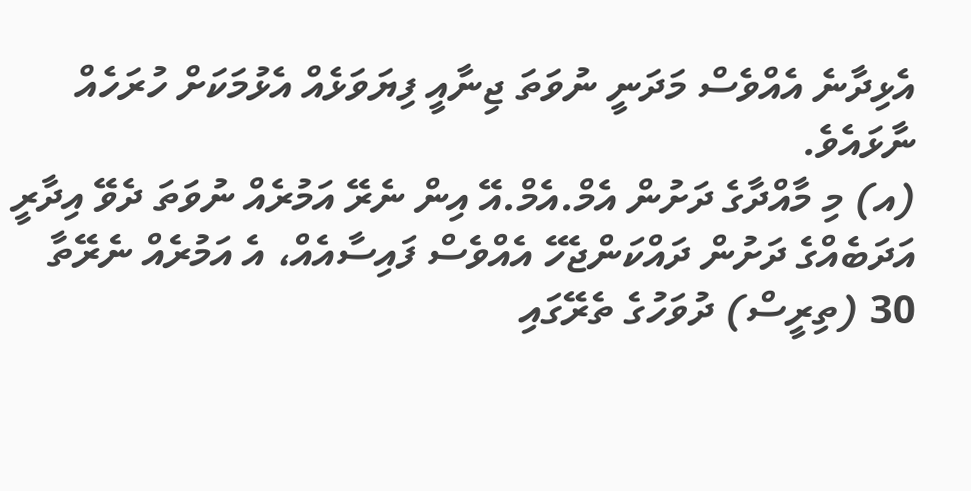އެޅިދާނެ އެއްވެސް މަދަނީ ނުވަތަ ޖިނާއީ ފިޔަވަޅެއް އެޅުމަކަށް ހުރަހެއް ނާޅައެވެ.
(އ) މި މާއްދާގެ ދަށުން އެމް.އެމް.އޭ އިން ނެރޭ އަމުރެއް ނުވަތަ ދެވޭ އިދާރީ އަދަބެއްގެ ދަށުން ދައްކަންޖެހޭ އެއްވެސް ފައިސާއެއް، އެ އަމުރެއް ނެރޭތާ 30 (ތިރީސް) ދުވަހުގެ ތެރޭގައި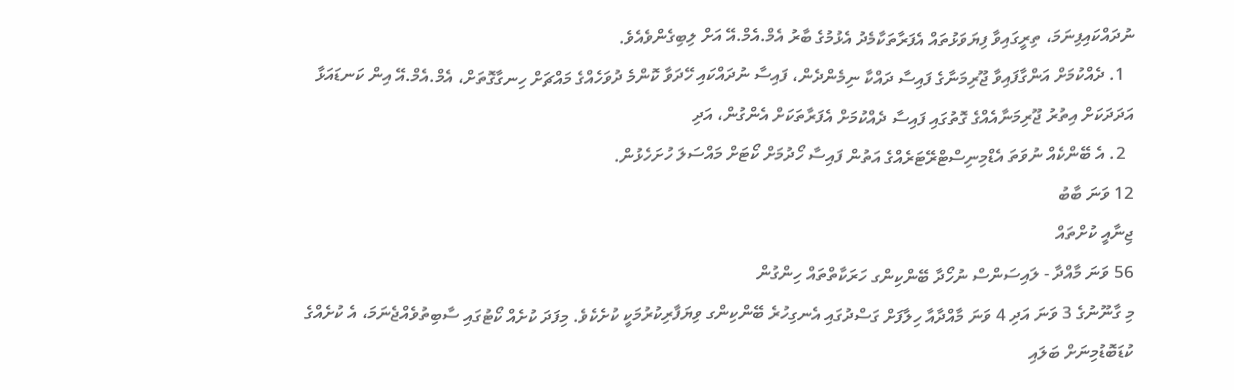ނުދައްކައިފިނަމަ، ތިރީގައިވާ ފިޔަވަޅުތައް އެފަރާތަކާމެދު އެޅުމުގެ ބާރު އެމް.އެމް.އޭ އަށް ލިބިގެންވެއެވެ.
  1. ދެއްކުމަށް އަންގާފައިވާ ޖޫރިމަނާގެ ފައިސާ ދައްކާ ނިމެންދެން، ފައިސާ ނުދައްކައި ހޭދަވާ ކޮންމެ ދުވަހެއްގެ މައްޗަށް ހިނގާގޮތަށް، އެމް.އެމް.އޭ އިން ކަނޑައަޅާ އަދަދަކަށް އިތުރު ޖޫރިމަނާއެއްގެ ގޮތުގައި ފައިސާ ދެއްކުމަށް އެފަރާތަކަށް އެންގުން، އަދި
  2. އެ ބޭންކެއް ނުވަތަ އެޑްމިނިސްޓްރޭޓަރެއްގެ އަތުން ފައިސާ ހޯދުމަށް ކޯޓަށް މައްސަލަ ހުށަހެޅުން.
12 ވަނަ ބާބު
ޖިނާއީ ކުށްތައް
56 ވަނަ މާއްދާ - ލައިސަންސް ނުހޯދާ ބޭންކިންގ ހަރަކާތްތައް ހިންގުން
މި ގާނޫނުގެ 3 ވަނަ އަދި 4 ވަނަ މާއްދާއާ ހިލާފަށް ގަސްދުގައި އެނގިހުރެ ބޭންކިންގ ވިޔަފާރިކުރުމަކީ ކުށެކެވެ. މިފަދަ ކުށެއް ކޯޓުގައި ސާބިތުވެއްޖެނަމަ، އެ ކުށެއްގެ ކުޑަބޮޑުމިނަށް ބަލައި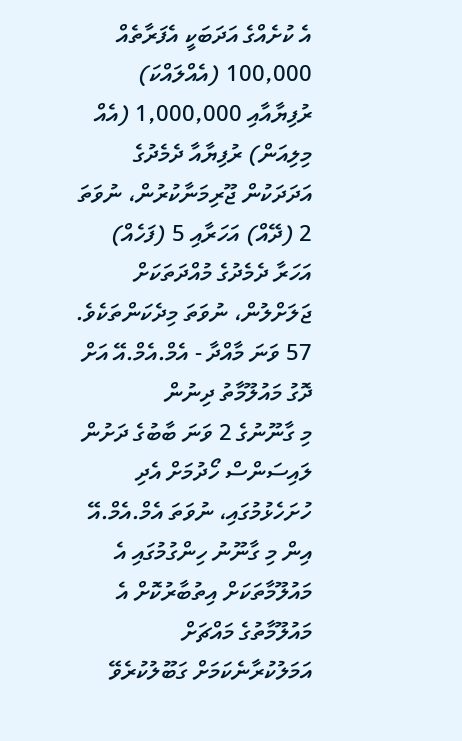އެ ކުށެއްގެ އަދަބަކީ އެފަރާތެއް 100,000 (އެއްލައްކަ) ރުފިޔާއާއި 1,000,000 (އެއް މިލިއަން) ރުފިޔާއާ ދެމެދުގެ އަދަދަކުން ޖޫރިމަނާކުރުން، ނުވަތަ 2 (ދޭއް) އަހަރާއި 5 (ފަހެއް) އަހަރާ ދެމެދުގެ މުއްދަތަކަށް ޖަލަށްލުން، ނުވަތަ މިދެކަންތަކެވެ.
57 ވަނަ މާއްދާ - އެމް.އެމް.އޭ އަށް ދޮގު މައުލޫމާތު ދިނުން
މި ގާނޫނުގެ 2 ވަނަ ބާބުގެ ދަށުން ލައިސަންސް ހޯދުމަށް އެދި ހުށަހެޅުމުގައި، ނުވަތަ އެމް.އެމް.އޭ އިން މި ގާނޫނު ހިންގުމުގައި އެ މައުލޫމާތަކަށް އިތުބާރުކޮށް އެ މައުލޫމާތުގެ މައްޗަށް އަމަލުކުރާނެކަމަށް ގަބޫލުކުރެވޭ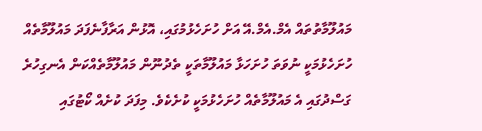މައުލޫމާތުތައް އެމް.އެމް.އޭ އަށް ހުށަހެޅުމުގައި، އޮޅުން އަރާފާނެފަދަ މައުލޫމާތެއް ހުށަހެޅުމަކީ ނުވަތަ ހުށަހަޅާ މައުލޫމާތަކީ ތެދުނޫން މައުލޫމާތެއްކަން އެނގިހުރެ ގަސްދުގައި އެ މައުލޫމާތެއް ހުށަހެޅުމަކީ ކުށެކެވެ. މިފަދަ ކުށެއް ކޯޓުގައި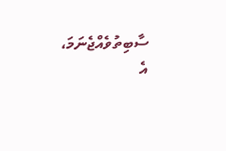ސާބިތުވެއްޖެނަމަ، އެ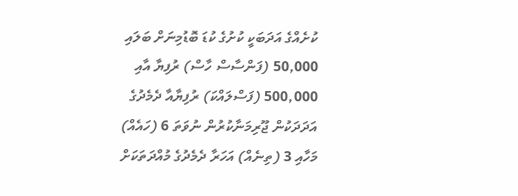ކުށެއްގެ އަދަބަކީ ކުށުގެ ކުޑަ ބޮޑުމިނަށް ބަލައި 50,000 (ފަންސާސް ހާސް) ރުފިޔާ އާއި 500,000 (ފަސްލައްކަ) ރުފިޔާއާ ދެމެދުގެ އަދަދަކުން ޖޫރިމަނާކުރުން ނުވަތަ 6 (ހައެއް) މަހާއި 3 (ތިނެއް) އަހަރާ ދެމެދުގެ މުއްދަތަކަށް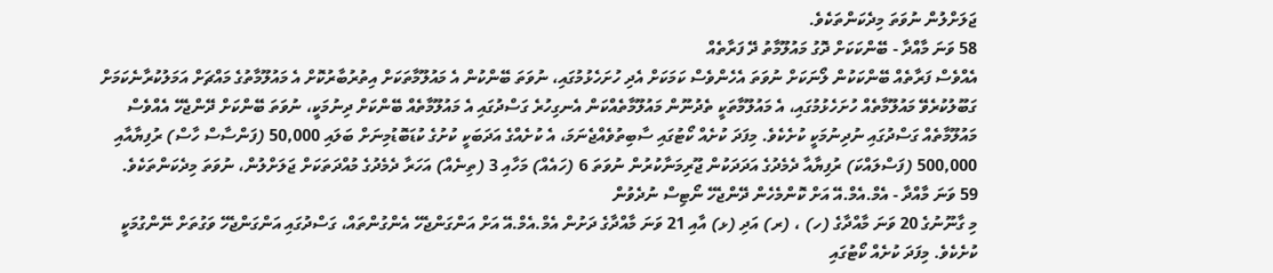ޖަލަށްލުން ނުވަތަ މިދެކަންތަކެވެ.
58 ވަނަ މާއްދާ - ބޭންކަކަށް ދޮގު މައުލޫމާތު ދޭ ފަރާތެއް
އެއްވެސް ފަރާތެއް ބޭންކަކުން ލޯނަކަށް ނުވަތަ އެހެންވެސް ކަމަކަށް އެދި ހުށަހެޅުމުގައި، ނުވަތަ ބޭންކުން އެ މައުލޫމާތަކަށް އިތުރުބާރުކޮށް އެ މައުލޫމާތުގެ މައްޗަށް އަމަލުކުރާނެކަމަށް ގަބޫލުކުރެވޭ މައުލޫމާތެއް ހުށަހެޅުމުގައި، އެ މައުލޫމާތަކީ ތެދުނޫން މައުލޫމާތެއްކަން އެނގިހުރެ ގަސްދުގައި އެ މައުލޫމާތެއް ބޭންކަށް ދިނުމަކީ، ނުވަތަ ބޭންކަށް ދޭންޖެހޭ އެއްވެސް މައުލޫމާތެއް ގަސްދުގައި ނުދިނުމަކީ ކުށެކެވެ. މިފަދަ ކުށެއް ކޯޓުގައި ސާބިތުވެއްޖެނަމަ، އެ ކުށެއްގެ އަދަބަކީ ކުށުގެ ކުޑަބޮޑުމިނަށް ބަލައި 50,000 (ފަންސާސް ހާސް) ރުފިޔާއާއި 500,000 (ފަސްލައްކަ) ރުފިޔާއާ ދެމެދުގެ އަދަދަކުން ޖޫރިމަނާކުރުން ނުވަތަ 6 (ހައެއް) މަހާއި 3 (ތިނެއް) އަހަރާ ދެމެދުގެ މުއްދަތަކަށް ޖަލަށްލުން، ނުވަތަ މިދެކަންތަކެވެ.
59 ވަނަ މާއްދާ - އެމް.އެމް.އޭ އަށް ކޮންމެހެން ދޭންޖެހޭ ނޯޓިސް ނުދެވުން
މި ގާނޫނުގެ 20 ވަނަ މާއްދާގެ (ހ) ، (ރ) އަދި (ޅ) އާއި 21 ވަނަ މާއްދާގެ ދަށުން އެމް.އެމް.އޭ އަށް އަންގަންޖެހޭ އެންގުންތައް، ގަސްދުގައި އަންގަންޖެހޭ ވަގުތަށް ނޭންގުމަކީ ކުށެކެވެ. މިފަދަ ކުށެއް ކޯޓުގައި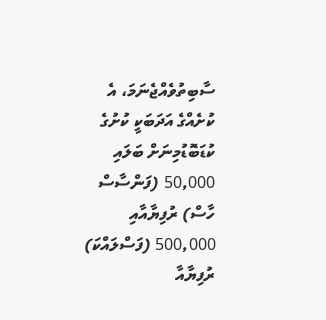ސާބިތުވެއްޖެނަމަ، އެ ކުށެއްގެ އަދަބަކީ ކުށުގެ ކުޑަބޮޑުމިނަށް ބަލައި 50,000 (ފަންސާސް ހާސް) ރުފިޔާއާއި 500,000 (ފަސްލައްކަ) ރުފިޔާއާ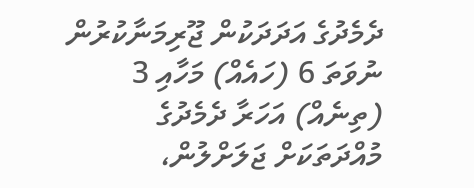ދެމެދުގެ އަދަދަކުން ޖޫރިމަނާކުރުން ނުވަތަ 6 (ހައެއް) މަހާއި 3 (ތިނެއް) އަހަރާ ދެމެދުގެ މުއްދަތަކަށް ޖަލަށްލުން،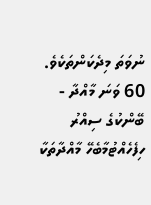ނުވަތަ މިދެކަންތަކެވެ.
60 ވަނަ މާއްދާ - ބޭންކުގެ ސިއްރު ހިފެހެއްޓުމާބެހޭ މާއްދާތަކާ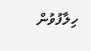ހިލާފުވުން